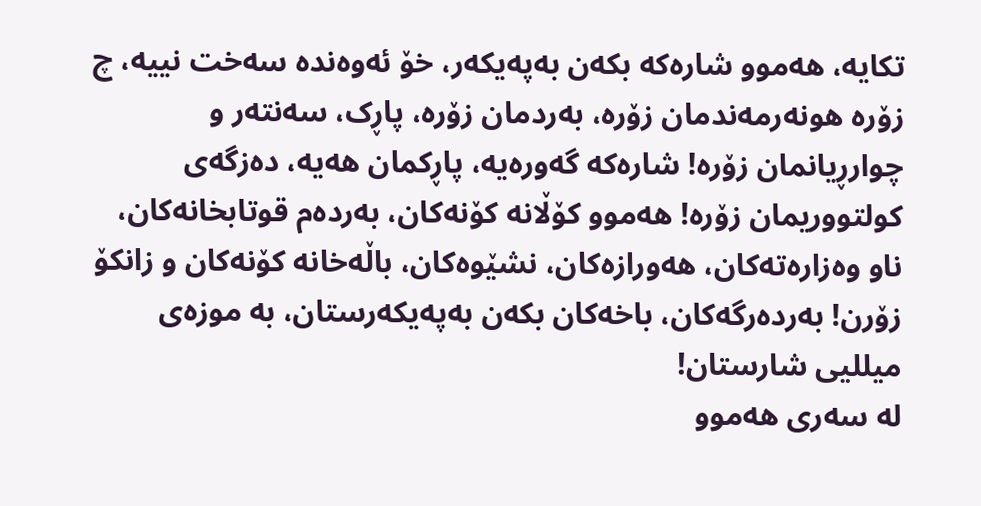تکایە، هەموو شارەکە بکەن بەپەیکەر، خۆ ئەوەندە سەخت نییە، چ زۆرە هونەرمەندمان زۆرە، بەردمان زۆرە، پاڕک، سەنتەر و چوارڕیانمان زۆرە! شارەکە گەورەیە، پاڕکمان هەیە، دەزگەی کولتووریمان زۆرە! هەموو کۆڵانە کۆنەکان، بەردەم قوتابخانەکان، ناو وەزارەتەکان، هەورازەکان، نشێوەکان، باڵەخانە کۆنەکان و زانکۆ زۆرن! بەردەرگەکان، باخەکان بکەن بەپەیکەرستان، بە موزەی میللیی شارستان!
لە سەری هەموو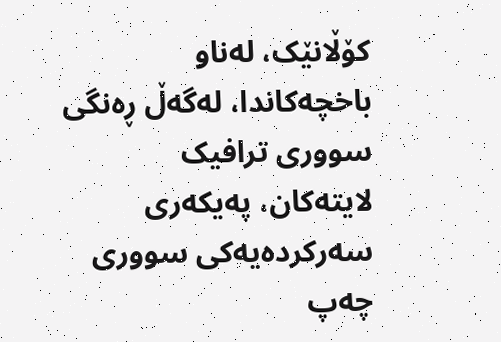کۆڵانێک، لەناو باخچەکاندا، لەگەڵ ڕەنگی سووری ترافیک لایتەکان، پەیکەری سەرکردەیەکی سووری چەپ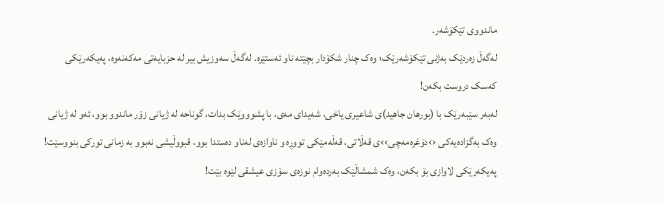ماندووی تێکۆشەر.
لەگەڵ زەردێک بەژنی تێکۆشەرێک؛ وەک چنار شکۆدار بچێتە ناو ئەستێرە. لەگەڵ سەوزیش بیر لە حزبایەتی مەکەنەوە، پەیکەرێکی کەسک دروست بکەن!
لەبەر سێبەرێک با (بورهان جاهید)ی شاعیری یاخی، شەیدای مەی، با پشوووێک بدات، گوناحە لە ژیانی زۆر ماندوو بوو، ئەو لە ژیانی وەک بەگزادەیەکی ‹›دۆغرەمەچی››ی قەڵاتی، قەڵەمێکی تووڕە و ناوازەی لەناو دەستدا بوو، قبووڵیشی نەبوو بە زمانی تورکی بنووسێت! پەیکەرێکی لاوازی بۆ بکەن، وەک شمشاڵێک بەردەوام نوزەی سۆزی عیشقی لێوە بێت!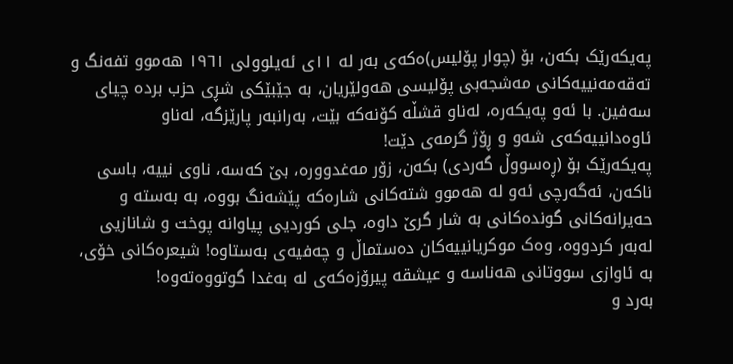پەیکەرێک بکەن، بۆ (چوار پۆلیس)ەکەی بەر لە ١١ی ئەیلوولی ١٩٦١ هەموو تفەنگ و تەقەمەنییەکانی مەشجەبی پۆلیسی هەولێریان، بە جێبێکی شڕی حزب بردە چیای سەفین. با ئەو پەیکەرە، لەناو قشڵە کۆنەکە بێت، بەرانبەر پارێزگە، لەناو ئاوەدانییەکەی شەو و ڕۆژ گرمەی دێت!
پەیکەرێک بۆ (ڕەسووڵ گەردی) بکەن، زۆر مەغدوورە، بێ کەسە، ناوی نییە، باسی ناکەن، ئەگەرچی ئەو لە هەموو شتەکانی شارەکە پێشەنگ بووە، بە بەستە و حەیرانەکانی گوندەکانی بە شار گرێ داوە، جلی کوردیی پیاوانە پوخت و شانازیی لەبەر کردووە، وەک موکریانییەکان دەستماڵ و چەفیەی بەستاوە! شیعرەکانی خۆی، بە ئاوازی سووتانی هەناسە و عیشقە پیرۆزەکەی لە بەغدا گوتووەتەوە!
بەرد و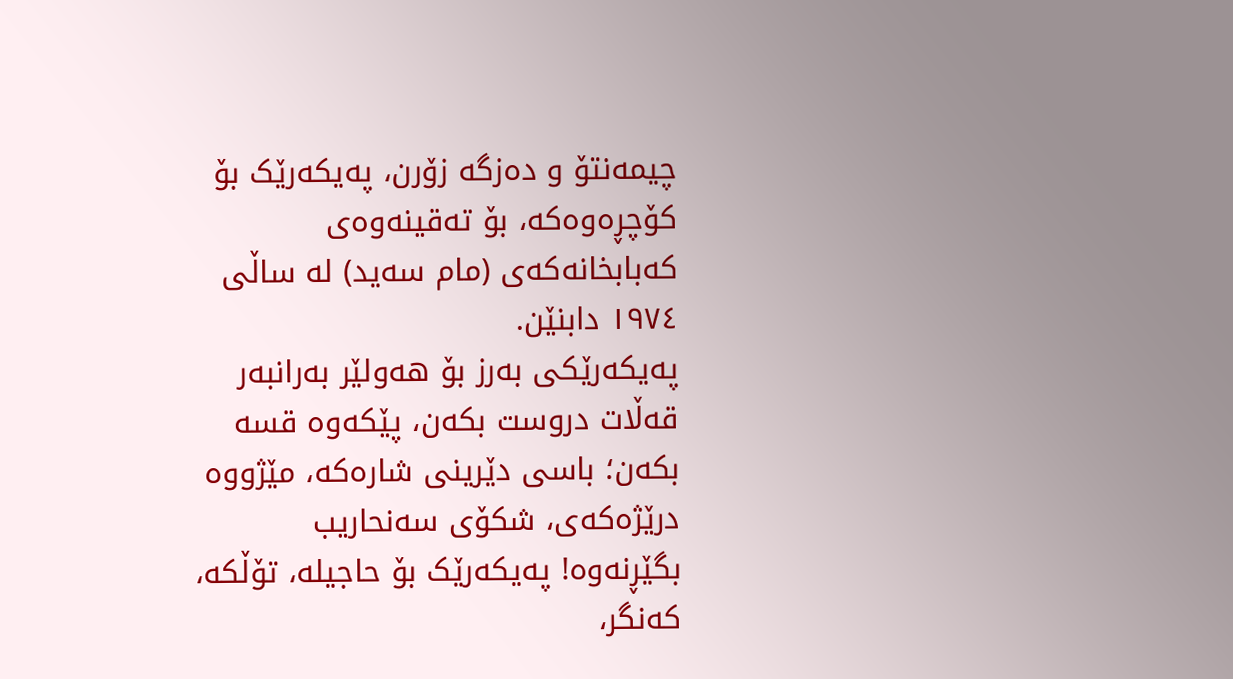چیمەنتۆ و دەزگە زۆرن، پەیکەرێک بۆ کۆچڕەوەکە، بۆ تەقینەوەی کەبابخانەکەی (مام سەید) لە ساڵی ١٩٧٤ دابنێن.
پەیکەرێکی بەرز بۆ هەولێر بەرانبەر قەڵات دروست بکەن، پێکەوە قسە بکەن؛ باسی دێرینی شارەکە، مێژووە درێژەکەی، شکۆی سەنحاریب بگێڕنەوە! پەیکەرێک بۆ حاجیلە، تۆڵکە، کەنگر،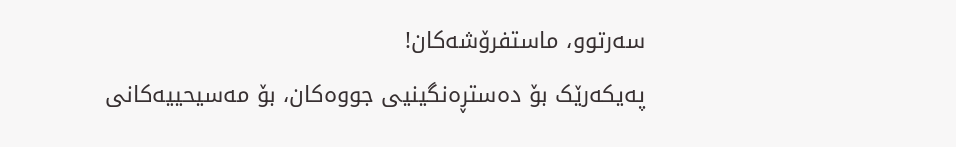سەرتوو، ماستفرۆشەکان!
پەیکەرێک بۆ دەستڕەنگینیی جووەکان، بۆ مەسیحییەکانی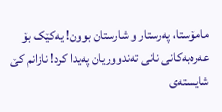مامۆستا، پەرستار و شارستان بوون! یەکێک بۆ عەرەبەکانی نانی تەندووریان پەیدا کرد! نازانم کێ شایستەی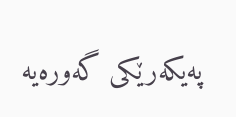پەیکەرێکی گەورەیە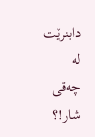دابنرێت لە چەقی شار!؟